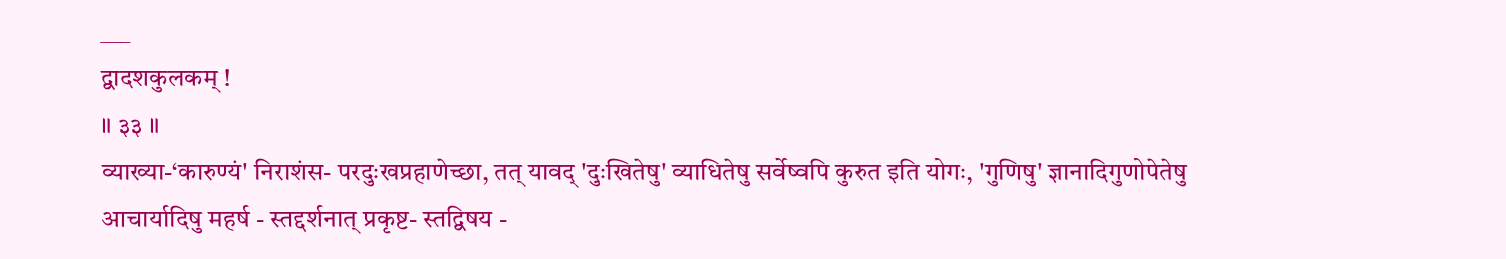___
द्वादशकुलकम् !
॥ ३३ ॥
व्याख्या-‘कारुण्यं' निराशंस- परदुःखप्रहाणेच्छा, तत् यावद् 'दुःखितेषु' व्याधितेषु सर्वेष्वपि कुरुत इति योगः, 'गुणिषु' ज्ञानादिगुणोपेतेषु आचार्यादिषु महर्ष - स्तद्दर्शनात् प्रकृष्ट- स्तद्विषय -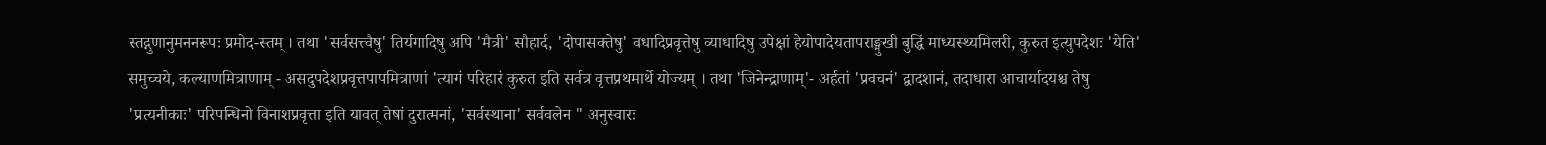स्तद्गुणानुमननरूपः प्रमोद-स्तम् । तथा 'सर्वसत्त्वैषु' तिर्यगादिषु अपि 'मैत्री' सौहार्द, 'दोपासक्तेषु' वधादिप्रवृत्तेषु व्याधादिषु उपेक्षां हेयोपादेयतापराङ्मुखी बुद्धिं माध्यस्थ्यमिलरी, कुरुत इत्युपदेशः 'येति' समुच्चये, कल्याणमित्राणाम् - असदुपदेशप्रवृत्तपापमित्राणां 'त्यागं परिहारं कुरुत इति सर्वत्र वृत्तप्रथमार्थे योज्यम् । तथा 'जिनेन्द्राणाम्'- अर्हतां 'प्रवचनं' द्वादशानं, तदाधारा आचार्यादयश्च तेषु 'प्रत्यनीकाः' परिपन्धिनो विनाशप्रवृत्ता इति यावत् तेषां दुरात्मनां, 'सर्वस्थाना' सर्ववलेन " अनुस्वारः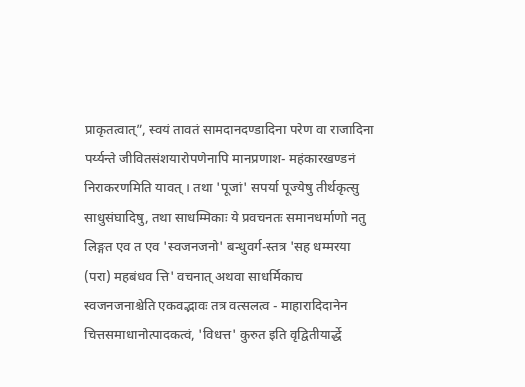प्राकृतत्वात्”, स्वयं तावतं सामदानदण्डादिना परेण वा राजादिना पर्य्यन्ते जीवितसंशयारोपणेनापि मानप्रणाश- महंकारखण्डनं निराकरणमिति यावत् । तथा 'पूजां' सपर्या पूज्येषु तीर्थकृत्सु साधुसंघादिषु, तथा साधम्मिकाः ये प्रवचनतः समानधर्माणो नतु लिङ्गत एव त एव 'स्वजनजनो' बन्धुवर्ग-स्तत्र 'सह धम्मरया (परा) महबंधव त्ति' वचनात् अथवा साधर्मिकाच स्वजनजनाश्चेति एकवद्भावः तत्र वत्सलत्व - माहारादिदानेन चित्तसमाधानोत्पादकत्वं, 'विधत्त' कुरुत इति वृद्वितीयार्द्धे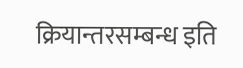क्रियान्तरसम्बन्ध इति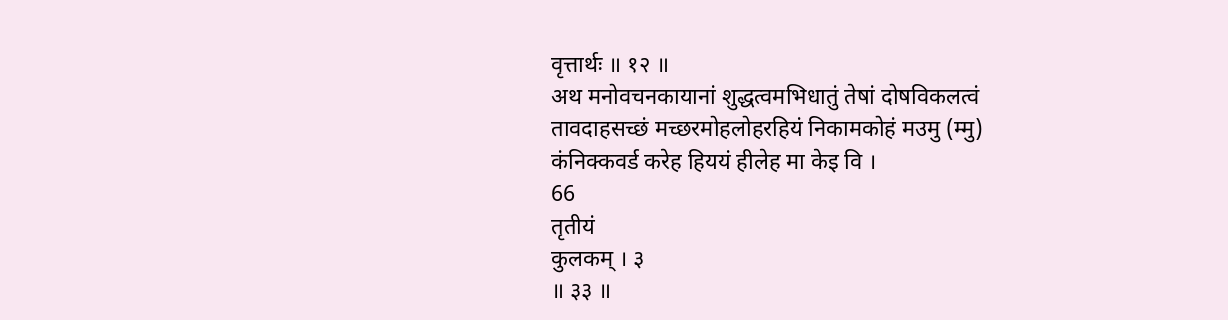वृत्तार्थः ॥ १२ ॥
अथ मनोवचनकायानां शुद्धत्वमभिधातुं तेषां दोषविकलत्वं तावदाहसच्छं मच्छरमोहलोहरहियं निकामकोहं मउमु (म्मु) कंनिक्कवर्ड करेह हिययं हीलेह मा केइ वि ।
66
तृतीयं
कुलकम् । ३
॥ ३३ ॥